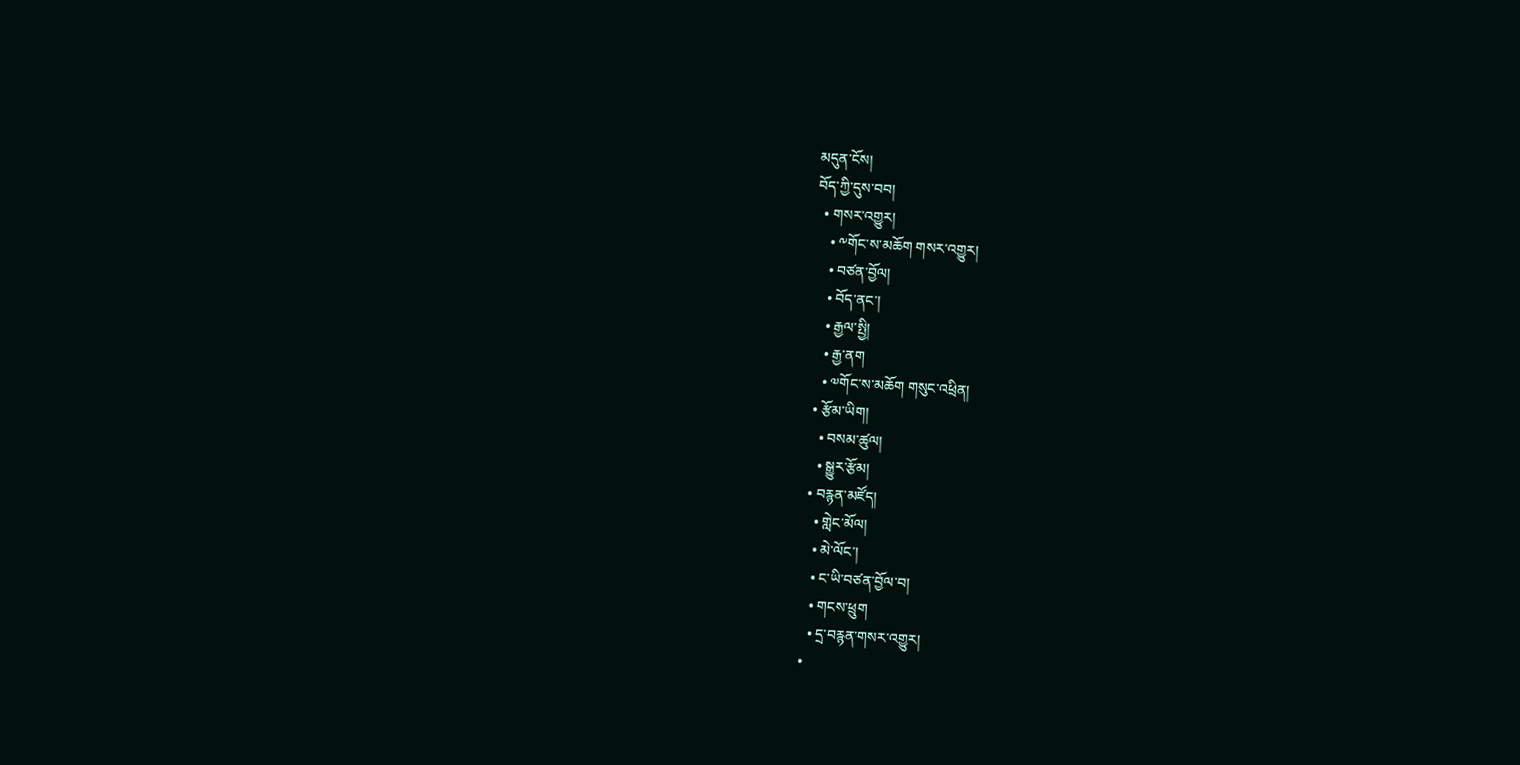མདུན་ངོས།
བོད་ཀྱི་དུས་བབ།
  • གསར་འགྱུར།
    • ༸གོང་ས་མཆོག གསར་འགྱུར།
    • བཙན་བྱོལ།
    • བོད་ནང་།
    • རྒྱལ་སྤྱི།
    • རྒྱ་ནག
    • ༧གོང་ས་མཆོག གསུང་འཕྲིན།
  • རྩོམ་ཡིག།
    • བསམ་ཚུལ།
    • སྒྱུར་རྩོམ།
  • བརྙན་མཛོད།
    • གླེང་མོལ།
    • མེ་ལོང་།
    • ང་ཡི་བཙན་བྱོལ་བ།
    • གངས་ཕྲུག
    • དྲ་བརྙན་གསར་འགྱུར།
  •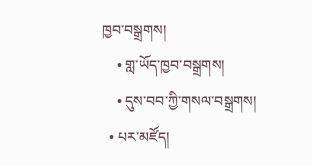ཁྱབ་བསྒྲགས།
    • གླ་ཡོད་ཁྱབ་བསྒྲགས།
    • དུས་བབ་ཀྱི་གསལ་བསྒྲགས།
  • པར་མཛོད།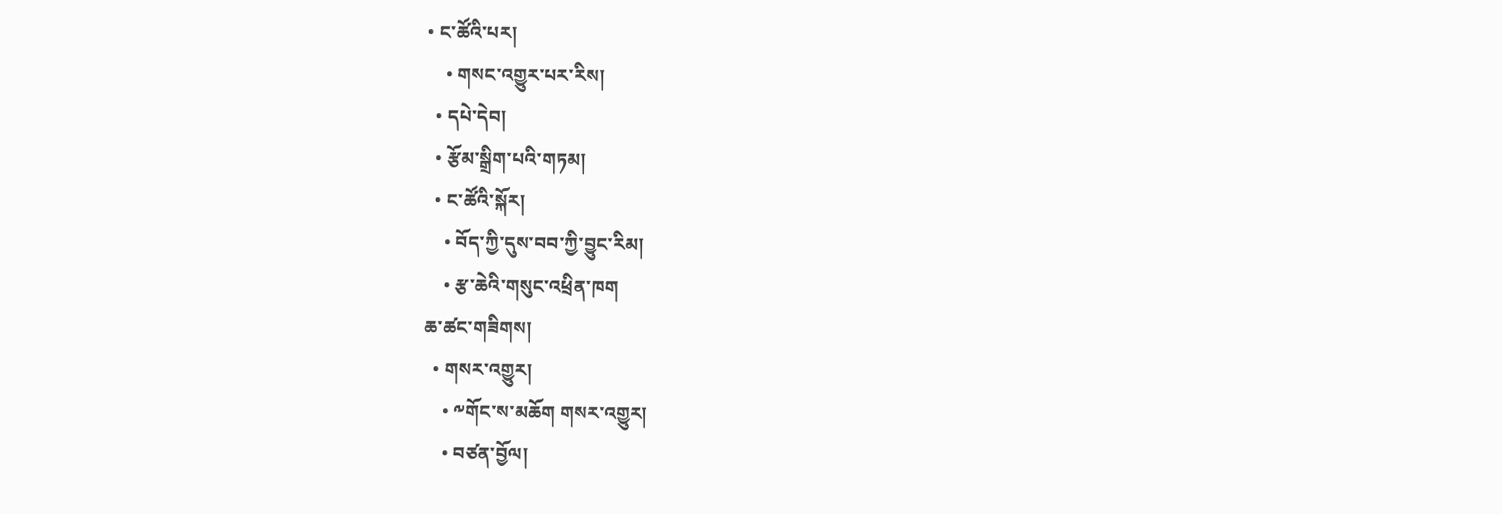• ང་ཚོའི་པར།
    • གསང་འགྱུར་པར་རིས།
  • དཔེ་དེབ།
  • རྩོམ་སྒྲིག་པའི་གཏམ།
  • ང་ཚོའི་སྐོར།
    • བོད་ཀྱི་དུས་བབ་ཀྱི་བྱུང་རིམ།
    • རྩ་ཆེའི་གསུང་འཕྲིན་ཁག
ཆ་ཚང་གཟིགས།
  • གསར་འགྱུར།
    • ༸གོང་ས་མཆོག གསར་འགྱུར།
    • བཙན་བྱོལ།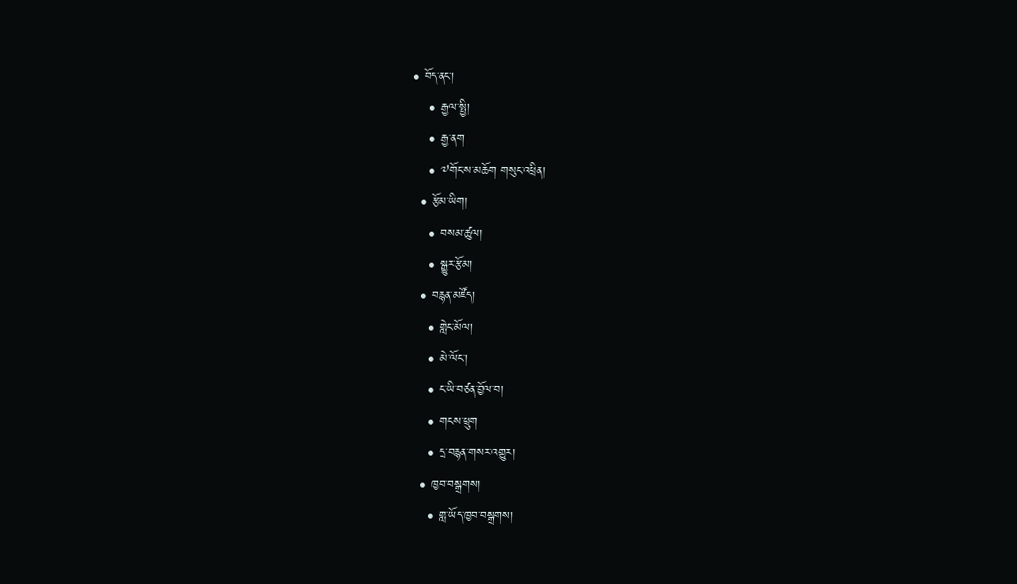• བོད་ནང་།
    • རྒྱལ་སྤྱི།
    • རྒྱ་ནག
    • ༧གོང་ས་མཆོག གསུང་འཕྲིན།
  • རྩོམ་ཡིག།
    • བསམ་ཚུལ།
    • སྒྱུར་རྩོམ།
  • བརྙན་མཛོད།
    • གླེང་མོལ།
    • མེ་ལོང་།
    • ང་ཡི་བཙན་བྱོལ་བ།
    • གངས་ཕྲུག
    • དྲ་བརྙན་གསར་འགྱུར།
  • ཁྱབ་བསྒྲགས།
    • གླ་ཡོད་ཁྱབ་བསྒྲགས།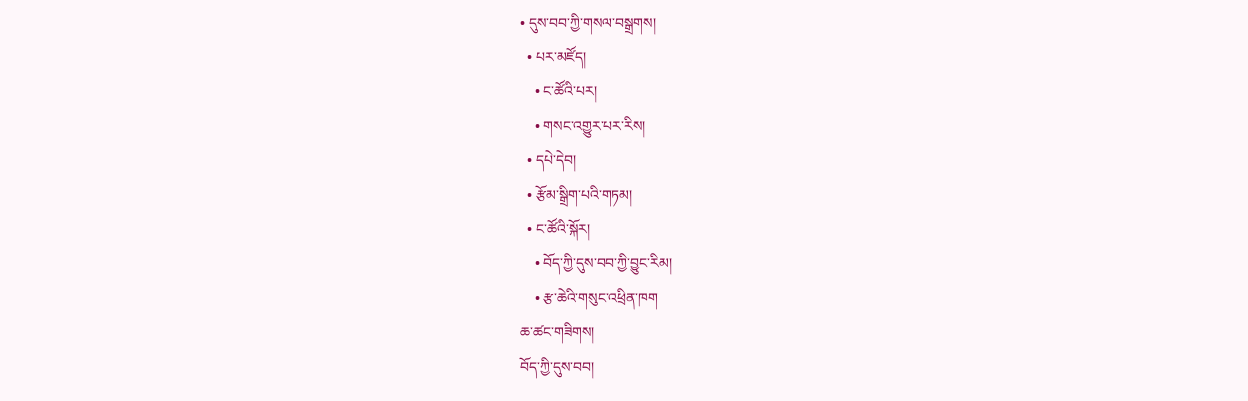• དུས་བབ་ཀྱི་གསལ་བསྒྲགས།
  • པར་མཛོད།
    • ང་ཚོའི་པར།
    • གསང་འགྱུར་པར་རིས།
  • དཔེ་དེབ།
  • རྩོམ་སྒྲིག་པའི་གཏམ།
  • ང་ཚོའི་སྐོར།
    • བོད་ཀྱི་དུས་བབ་ཀྱི་བྱུང་རིམ།
    • རྩ་ཆེའི་གསུང་འཕྲིན་ཁག
ཆ་ཚང་གཟིགས།
བོད་ཀྱི་དུས་བབ།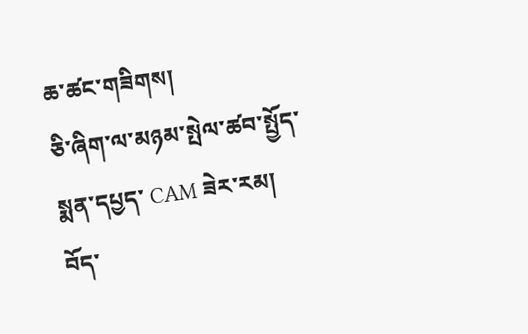ཆ་ཚང་གཟིགས།
ཅི་ཞིག་ལ་མཉམ་སྤེལ་ཚབ་སྤྱོད་སྨན་དཔྱད་ CAM ཟེར་རམ།
བོད་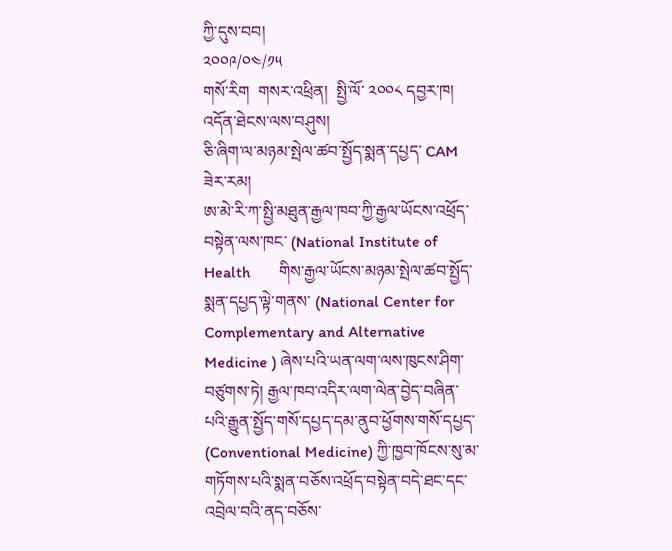ཀྱི་དུས་བབ།
༢༠༠༩/༠༤/༡༥
གསོ་རིག  གསར་འཕྲིན།  སྤྱི་ལོ་ ༢༠༠༨ དབྱར་ཁ། འདོན་ཐེངས་ལས་བཤུས།
ཅི་ཞིག་ལ་མཉམ་སྤེལ་ཚབ་སྤྱོད་སྨན་དཔྱད་ CAM ཟེར་རམ།
ཨ་མེ་རི་ཀ་སྤྱི་མཐུན་རྒྱལ་ཁབ་ཀྱི་རྒྱལ་ཡོངས་འཕྲོད་བསྟེན་ལས་ཁང་ (National Institute of Health       གིས་རྒྱལ་ཡོངས་མཉམ་སྤེལ་ཚབ་སྤྱོད་སྨན་དཔྱད་ལྟེ་གནས་ (National Center for Complementary and Alternative Medicine ) ཞེས་པའི་ཡན་ལག་ལས་ཁུངས་ཤིག་བཙུགས་ཏེ། རྒྱལ་ཁབ་འདིར་ལག་ལེན་བྱེད་བཞིན་པའི་རྒྱུན་སྤྱོད་གསོ་དཔྱད་དམ་ནུབ་ཕྱོགས་གསོ་དཔྱད་ (Conventional Medicine) ཀྱི་ཁྱབ་ཁོངས་སུ་མ་གཏོགས་པའི་སྨན་བཅོས་འཕྲོད་བསྟེན་བདེ་ཐང་དང་འབྲེལ་བའི་ནད་བཅོས་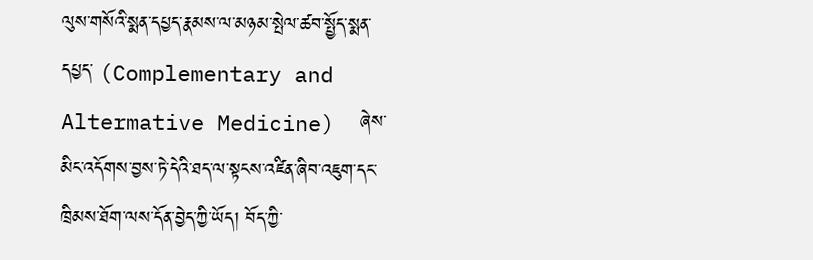ལུས་གསོའི་སྨན་དཔྱད་རྣམས་ལ་མཉམ་སྤེལ་ཚབ་སྤྱོད་སྨན་དཔྱད་ (Complementary and Altermative Medicine)  ཞེས་མིང་འདོགས་བྱས་ཏེ་དེའི་ཐད་ལ་སྟངས་འཛིན་ཞིབ་འཇུག་དང་ཁྲིམས་ཐོག་ལས་དོན་བྱེད་ཀྱི་ཡོད། བོད་ཀྱི་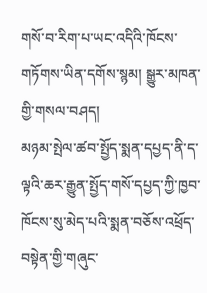གསོ་བ་རིག་པ་ཡང་འདིའི་ཁོངས་གཏོགས་ཡིན་དགོས་སྙམ། སྒྱུར་མཁན་གྱི་གསལ་བཤད།
མཉམ་སྤེལ་ཚབ་སྤྱོད་སྨན་དཔྱད་ནི་ད་ལྟའི་ཆར་རྒྱུན་སྤྱོད་གསོ་དཔྱད་ཀྱི་ཁྱབ་ཁོངས་སུ་མེད་པའི་སྨན་བཅོས་འཕྲོད་བསྟེན་གྱི་གཞུང་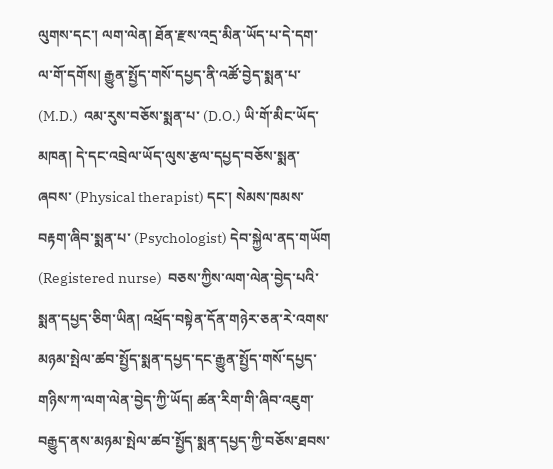ལུགས་དང་། ལག་ལེན། ཐོན་རྫས་འདྲ་མིན་ཡོད་པ་དེ་དག་ལ་གོ་དགོས། རྒྱུན་སྤྱོད་གསོ་དཔྱད་ནི་འཚོ་བྱེད་སྨན་པ་ (M.D.)  འམ་རུས་བཅོས་སྨན་པ་ (D.O.) ཡི་གོ་མིང་ཡོད་མཁན། དེ་དང་འབྲེལ་ཡོད་ལུས་རྩལ་དཔྱད་བཅོས་སྨན་ཞབས་ (Physical therapist) དང་། སེམས་ཁམས་བརྟག་ཞིབ་སྨན་པ་ (Psychologist) དེབ་སྐྱེལ་ནད་གཡོག (Registered nurse)  བཅས་ཀྱིས་ལག་ལེན་བྱེད་པའི་སྨན་དཔྱད་ཅིག་ཡིན། འཕྲོད་བསྟེན་དོན་གཉེར་ཅན་རེ་འགས་མཉམ་སྤེལ་ཚབ་སྤྱོད་སྨན་དཔྱད་དང་རྒྱུན་སྤྱོད་གསོ་དཔྱད་གཉིས་ཀ་ལག་ལེན་བྱེད་ཀྱི་ཡོད། ཚན་རིག་གི་ཞིབ་འཇུག་བརྒྱུད་ནས་མཉམ་སྤེལ་ཚབ་སྤྱོད་སྨན་དཔྱད་ཀྱི་བཅོས་ཐབས་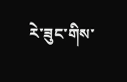རེ་ཟུང་གིས་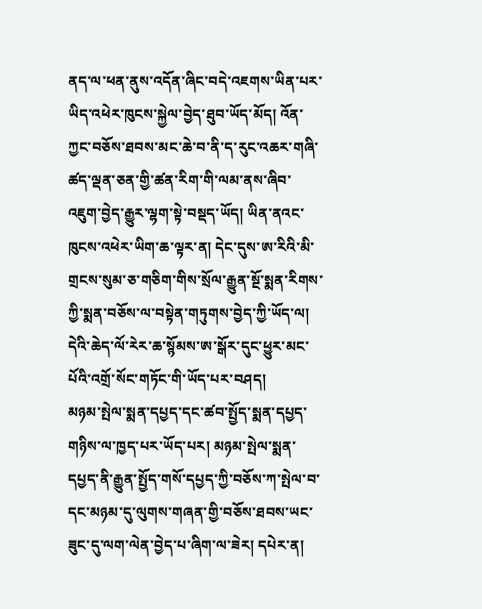ནད་ལ་ཕན་ནུས་འདོན་ཞིང་བདེ་འཇགས་ཡིན་པར་ཡིད་འཕེར་ཁུངས་སྐྱེལ་བྱེད་ཐུབ་ཡོད་མོད། འོན་ཀྱང་བཅོས་ཐབས་མང་ཆེ་བ་ནི་ད་རུང་འཆར་གཞི་ཚད་ལྡན་ཅན་གྱི་ཚན་རིག་གི་ལམ་ནས་ཞིབ་འཇུག་བྱེད་རྒྱུར་ལྷག་སྟེ་བསྡད་ཡོད། ཡིན་ནའང་ཁུངས་འཕེར་ཡིག་ཆ་ལྟར་ན། དེང་དུས་ཨ་རིའི་མི་གྲངས་སུམ་ཅ་གཅིག་གིས་སྲོལ་རྒྱུན་སྔོ་སྨན་རིགས་ཀྱི་སྨན་བཅོས་ལ་བསྟེན་གཏུགས་བྱེད་ཀྱི་ཡོད་ལ། དེའི་ཆེད་ལོ་རེར་ཆ་སྙོམས་ཨ་སྒོར་དུང་ཕྱུར་མང་པོའི་འགྲོ་སོང་གཏོང་གི་ཡོད་པར་བཤད།
མཉམ་སྤེལ་སྨན་དཔྱད་དང་ཚབ་སྤྱོད་སྨན་དཔྱད་གཉིས་ལ་ཁྱད་པར་ཡོད་པར། མཉམ་སྤེལ་སྨན་དཔྱད་ནི་རྒྱུན་སྤྱོད་གསོ་དཔྱད་ཀྱི་བཅོས་ཀ་སྤེལ་བ་དང་མཉམ་དུ་ལུགས་གཞན་གྱི་བཅོས་ཐབས་ཡང་ཟུང་དུ་ལག་ལེན་བྱེད་པ་ཞིག་ལ་ཟེར། དཔེར་ན།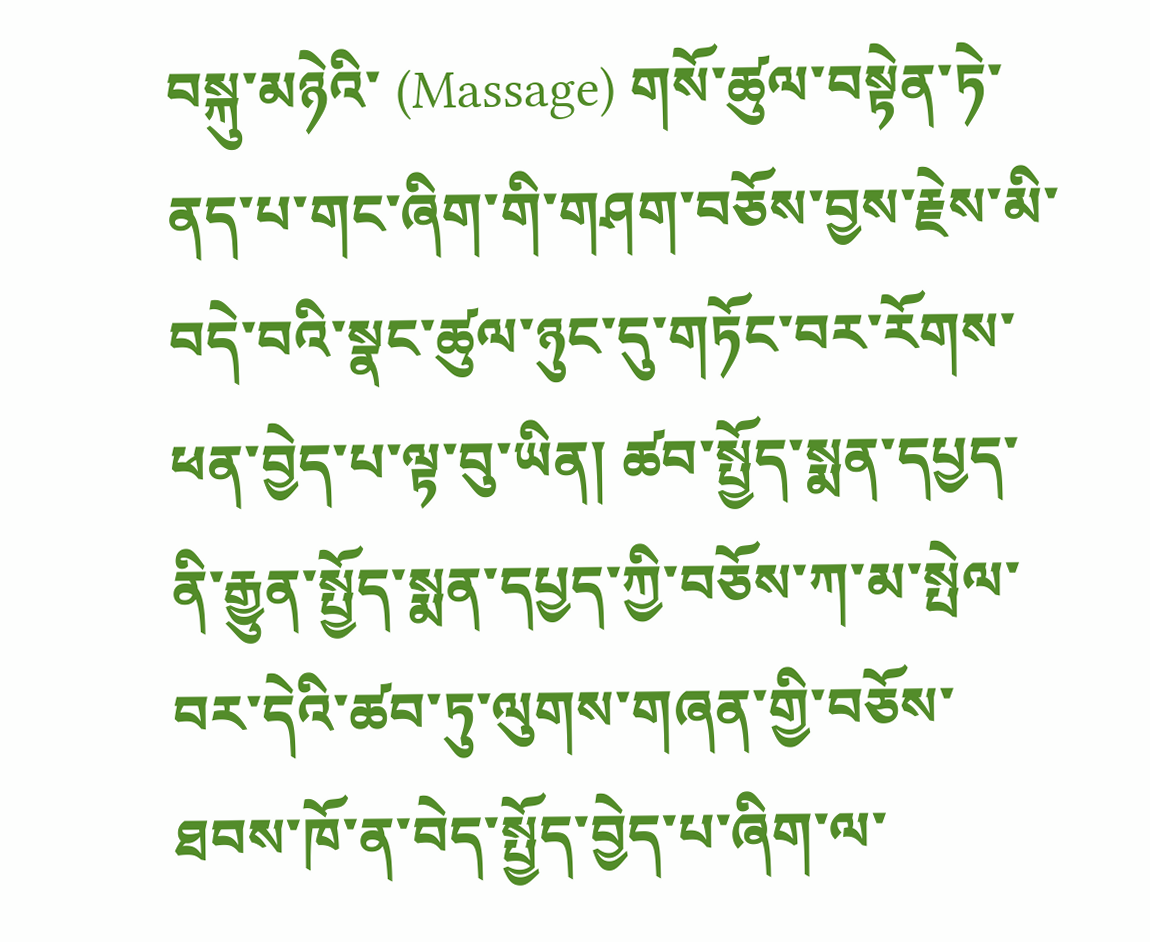བསྐུ་མཉེའི་ (Massage) གསོ་ཚུལ་བསྟེན་ཏེ་ནད་པ་གང་ཞིག་གི་གཤག་བཅོས་བྱས་རྗེས་མི་བདེ་བའི་སྣང་ཚུལ་ཉུང་དུ་གཏོང་བར་རོགས་ཕན་བྱེད་པ་ལྟ་བུ་ཡིན། ཚབ་སྤྱོད་སྨན་དཔྱད་ནི་རྒྱུན་སྤྱོད་སྨན་དཔྱད་ཀྱི་བཅོས་ཀ་མ་སྤེལ་བར་དེའི་ཚབ་ཏུ་ལུགས་གཞན་གྱི་བཅོས་ཐབས་ཁོ་ན་བེད་སྤྱོད་བྱེད་པ་ཞིག་ལ་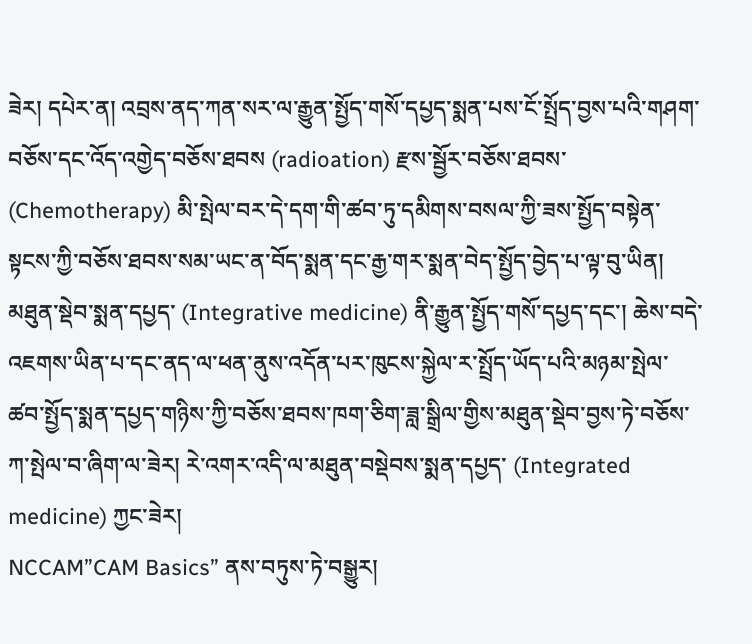ཟེར། དཔེར་ན། འབྲས་ནད་ཀན་སར་ལ་རྒྱུན་སྤྱོད་གསོ་དཔྱད་སྨན་པས་ངོ་སྤྲོད་བྱས་པའི་གཤག་བཅོས་དང་འོད་འགྱེད་བཅོས་ཐབས (radioation) རྫས་སྦྱོར་བཅོས་ཐབས་ (Chemotherapy) མི་སྤེལ་བར་དེ་དག་གི་ཚབ་ཏུ་དམིགས་བསལ་ཀྱི་ཟས་སྤྱོད་བསྟེན་སྟངས་ཀྱི་བཅོས་ཐབས་སམ་ཡང་ན་བོད་སྨན་དང་རྒྱ་གར་སྨན་བེད་སྤྱོད་བྱེད་པ་ལྟ་བུ་ཡིན།
མཐུན་སྡེབ་སྨན་དཔྱད་ (Integrative medicine) ནི་རྒྱུན་སྤྱོད་གསོ་དཔྱད་དང་། ཆེས་བདེ་འཇགས་ཡིན་པ་དང་ནད་ལ་ཕན་ནུས་འདོན་པར་ཁུངས་སྐྱེལ་ར་སྤྲོད་ཡོད་པའི་མཉམ་སྤེལ་ཚབ་སྤྱོད་སྨན་དཔྱད་གཉིས་ཀྱི་བཅོས་ཐབས་ཁག་ཅིག་ཟླ་སྒྲིལ་གྱིས་མཐུན་སྡེབ་བྱས་ཏེ་བཅོས་ཀ་སྤེལ་བ་ཞིག་ལ་ཟེར། རེ་འགར་འདི་ལ་མཐུན་བསྡེབས་སྨན་དཔྱད་ (Integrated medicine) ཀྱང་ཟེར།
NCCAM”CAM Basics” ནས་བཏུས་ཏེ་བསྒྱུར།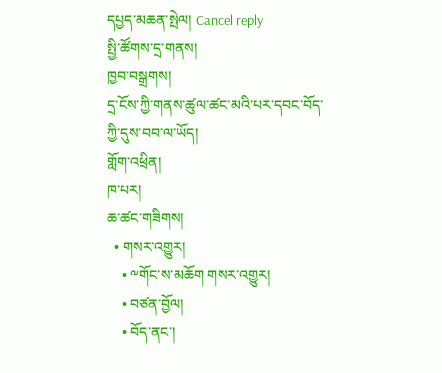དཔྱད་མཆན་སྤེལ། Cancel reply
སྤྱི་ཚོགས་དྲ་གནས།
ཁྱབ་བསྒྲགས།
དྲ་ངོས་ཀྱི་གནས་ཚུལ་ཚང་མའི་པར་དབང་བོད་ཀྱི་དུས་བབ་ལ་ཡོད།
གློག་འཕྲིན།
ཁ་པར།
ཆ་ཚང་གཟིགས།
  • གསར་འགྱུར།
    • ༸གོང་ས་མཆོག གསར་འགྱུར།
    • བཙན་བྱོལ།
    • བོད་ནང་།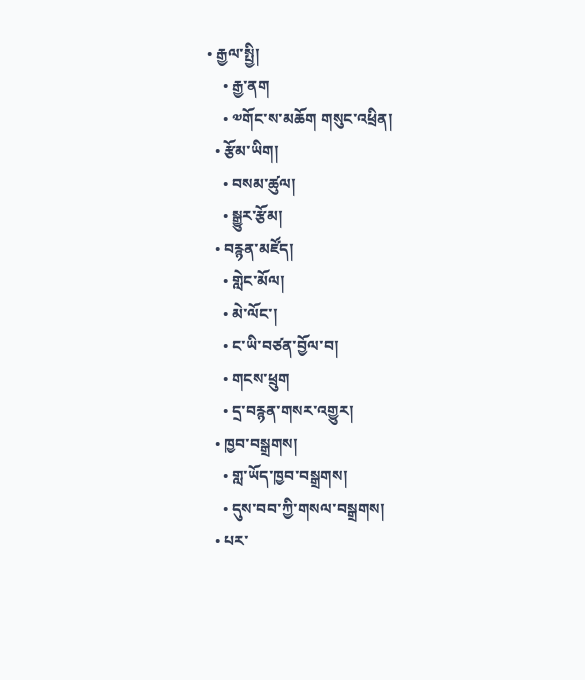• རྒྱལ་སྤྱི།
    • རྒྱ་ནག
    • ༧གོང་ས་མཆོག གསུང་འཕྲིན།
  • རྩོམ་ཡིག།
    • བསམ་ཚུལ།
    • སྒྱུར་རྩོམ།
  • བརྙན་མཛོད།
    • གླེང་མོལ།
    • མེ་ལོང་།
    • ང་ཡི་བཙན་བྱོལ་བ།
    • གངས་ཕྲུག
    • དྲ་བརྙན་གསར་འགྱུར།
  • ཁྱབ་བསྒྲགས།
    • གླ་ཡོད་ཁྱབ་བསྒྲགས།
    • དུས་བབ་ཀྱི་གསལ་བསྒྲགས།
  • པར་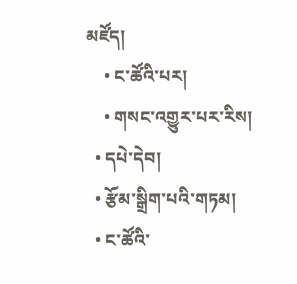མཛོད།
    • ང་ཚོའི་པར།
    • གསང་འགྱུར་པར་རིས།
  • དཔེ་དེབ།
  • རྩོམ་སྒྲིག་པའི་གཏམ།
  • ང་ཚོའི་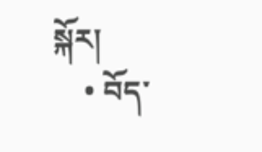སྐོར།
    • བོད་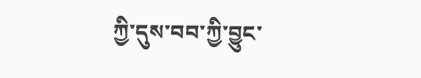ཀྱི་དུས་བབ་ཀྱི་བྱུང་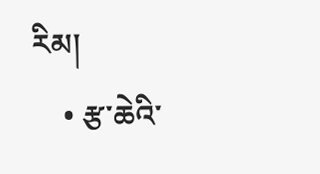རིམ།
    • རྩ་ཆེའི་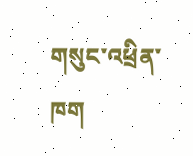གསུང་འཕྲིན་ཁག